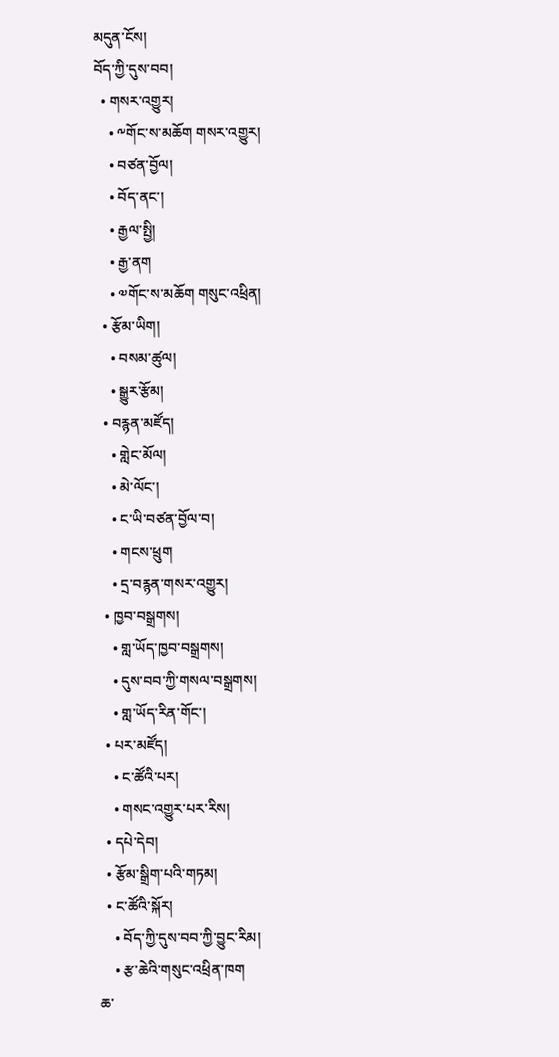མདུན་ངོས།
བོད་ཀྱི་དུས་བབ།
  • གསར་འགྱུར།
    • ༸གོང་ས་མཆོག གསར་འགྱུར།
    • བཙན་བྱོལ།
    • བོད་ནང་།
    • རྒྱལ་སྤྱི།
    • རྒྱ་ནག
    • ༧གོང་ས་མཆོག གསུང་འཕྲིན།
  • རྩོམ་ཡིག།
    • བསམ་ཚུལ།
    • སྒྱུར་རྩོམ།
  • བརྙན་མཛོད།
    • གླེང་མོལ།
    • མེ་ལོང་།
    • ང་ཡི་བཙན་བྱོལ་བ།
    • གངས་ཕྲུག
    • དྲ་བརྙན་གསར་འགྱུར།
  • ཁྱབ་བསྒྲགས།
    • གླ་ཡོད་ཁྱབ་བསྒྲགས།
    • དུས་བབ་ཀྱི་གསལ་བསྒྲགས།
    • གླ་ཡོད་རིན་གོང་།
  • པར་མཛོད།
    • ང་ཚོའི་པར།
    • གསང་འགྱུར་པར་རིས།
  • དཔེ་དེབ།
  • རྩོམ་སྒྲིག་པའི་གཏམ།
  • ང་ཚོའི་སྐོར།
    • བོད་ཀྱི་དུས་བབ་ཀྱི་བྱུང་རིམ།
    • རྩ་ཆེའི་གསུང་འཕྲིན་ཁག
ཆ་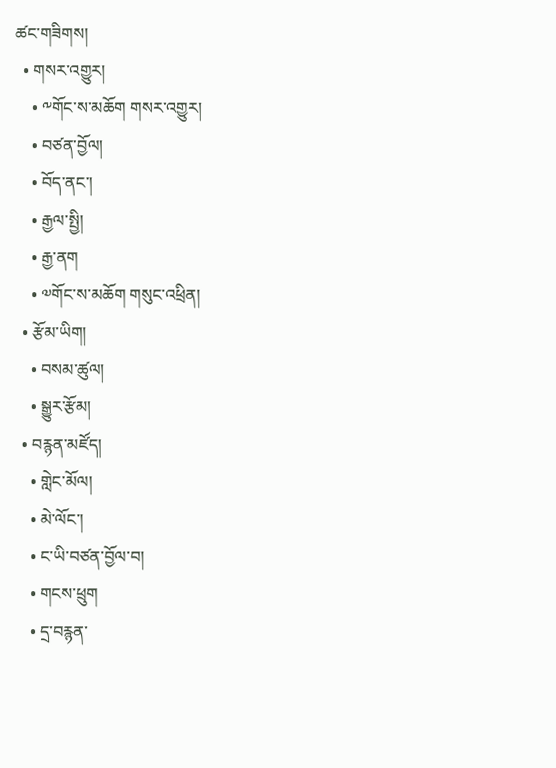ཚང་གཟིགས།
  • གསར་འགྱུར།
    • ༸གོང་ས་མཆོག གསར་འགྱུར།
    • བཙན་བྱོལ།
    • བོད་ནང་།
    • རྒྱལ་སྤྱི།
    • རྒྱ་ནག
    • ༧གོང་ས་མཆོག གསུང་འཕྲིན།
  • རྩོམ་ཡིག།
    • བསམ་ཚུལ།
    • སྒྱུར་རྩོམ།
  • བརྙན་མཛོད།
    • གླེང་མོལ།
    • མེ་ལོང་།
    • ང་ཡི་བཙན་བྱོལ་བ།
    • གངས་ཕྲུག
    • དྲ་བརྙན་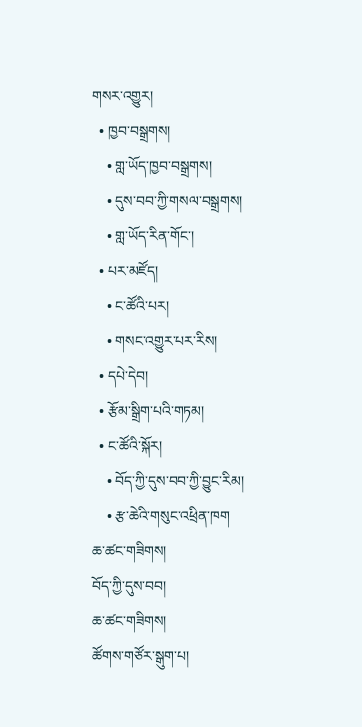གསར་འགྱུར།
  • ཁྱབ་བསྒྲགས།
    • གླ་ཡོད་ཁྱབ་བསྒྲགས།
    • དུས་བབ་ཀྱི་གསལ་བསྒྲགས།
    • གླ་ཡོད་རིན་གོང་།
  • པར་མཛོད།
    • ང་ཚོའི་པར།
    • གསང་འགྱུར་པར་རིས།
  • དཔེ་དེབ།
  • རྩོམ་སྒྲིག་པའི་གཏམ།
  • ང་ཚོའི་སྐོར།
    • བོད་ཀྱི་དུས་བབ་ཀྱི་བྱུང་རིམ།
    • རྩ་ཆེའི་གསུང་འཕྲིན་ཁག
ཆ་ཚང་གཟིགས།
བོད་ཀྱི་དུས་བབ།
ཆ་ཚང་གཟིགས།
ཚོགས་གཙོར་སྒུག་པ།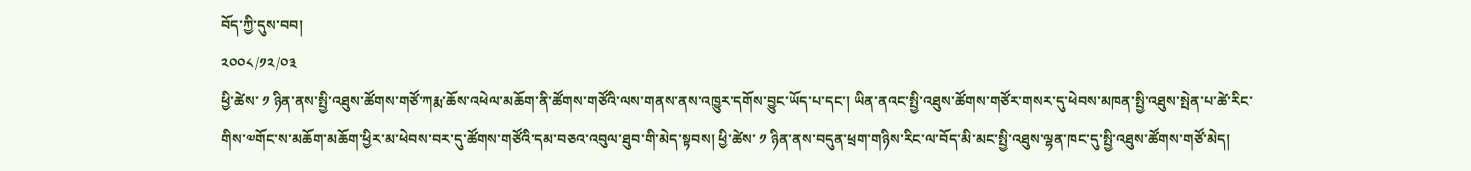བོད་ཀྱི་དུས་བབ།
༢༠༠༨/༡༢/༠༣
ཕྱི་ཚེས་ ༡ ཉིན་ནས་སྤྱི་འཐུས་ཚོགས་གཙོ་ཀརྨ་ཆོས་འཕེལ་མཆོག་ནི་ཚོགས་གཙོའི་ལས་གནས་ནས་འཁྱུར་དགོས་བྱུང་ཡོད་པ་དང་། ཡིན་ནའང་སྤྱི་འཐུས་ཚོགས་གཙོར་གསར་དུ་ཕེབས་མཁན་སྤྱི་འཐུས་སྤེན་པ་ཚེ་རིང་གིས་༧གོང་ས་མཆོག་མཆོག་ཕྱིར་མ་ཕེབས་བར་དུ་ཚོགས་གཙོའི་དམ་བཅའ་འབུལ་ཐུབ་གི་མེད་སྟབས། ཕྱི་ཚེས་ ༡ ཉིན་ནས་བདུན་ཕྲག་གཉིས་རིང་ལ་བོད་མི་མང་སྤྱི་འཐུས་ལྷན་ཁང་དུ་སྤྱི་འཐུས་ཚོགས་གཙོ་མེད།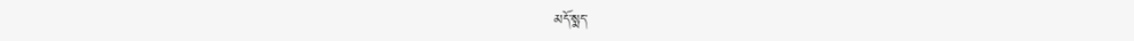མདོ་སྨད་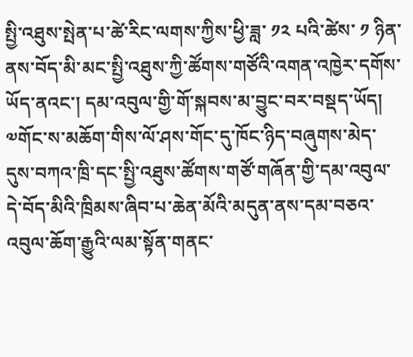སྤྱི་འཐུས་སྤེན་པ་ཚེ་རིང་ལགས་ཀྱིས་ཕྱི་ཟླ་ ༡༢ པའི་ཚེས་ ༡ ཉིན་ནས་བོད་མི་མང་སྤྱི་འཐུས་ཀྱི་ཚོགས་གཙོའི་འགན་འཁྱེར་དགོས་ཡོད་ནའང་། དམ་འབུལ་གྱི་གོ་སྐབས་མ་བྱུང་བར་བསྡད་ཡོད། ༧གོང་ས་མཆོག་གིས་ལོ་ཤས་གོང་དུ་ཁོང་ཉིད་བཞུགས་མེད་དུས་བཀའ་ཁྲི་དང་སྤྱི་འཐུས་ཚོགས་གཙོ་གཞོན་གྱི་དམ་འབུལ་དེ་བོད་མིའི་ཁྲིམས་ཞིབ་པ་ཆེན་མོའི་མདུན་ནས་དམ་བཅའ་འབུལ་ཆོག་རྒྱུའི་ལམ་སྟོན་གནང་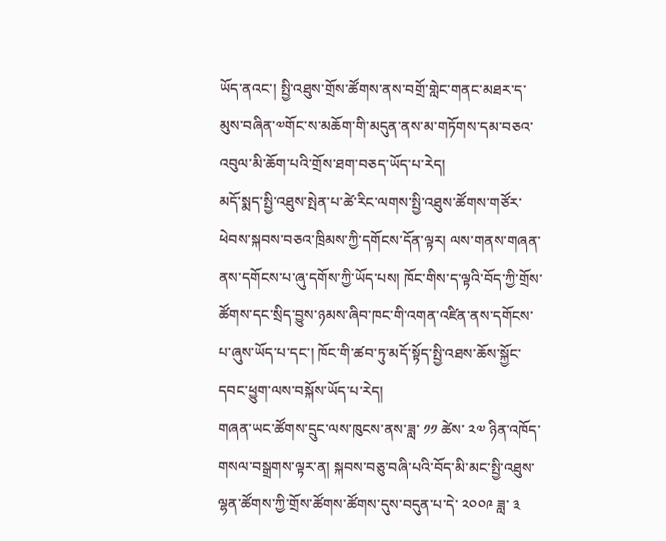ཡོད་ནའང་། སྤྱི་འཐུས་གྲོས་ཚོགས་ནས་བགྲོ་གླེང་གནང་མཐར་ད་མུས་བཞིན་༧གོང་ས་མཆོག་གི་མདུན་ནས་མ་གཏོགས་དམ་བཅའ་འབུལ་མི་ཆོག་པའི་གྲོས་ཐག་བཅད་ཡོད་པ་རེད།
མདོ་སྨད་སྤྱི་འཐུས་སྤེན་པ་ཚེ་རིང་ལགས་སྤྱི་འཐུས་ཚོགས་གཙོར་ཕེབས་སྐབས་བཅའ་ཁྲིམས་ཀྱི་དགོངས་དོན་ལྟར། ལས་གནས་གཞན་ནས་དགོངས་པ་ཞུ་དགོས་ཀྱི་ཡོད་པས། ཁོང་གིས་ད་ལྟའི་བོད་ཀྱི་གྲོས་ཚོགས་དང་སྲིད་བྱུས་ཉམས་ཞིབ་ཁང་གི་འགན་འཛིན་ནས་དགོངས་པ་ཞུས་ཡོད་པ་དང་། ཁོང་གི་ཚབ་ཏུ་མདོ་སྟོད་སྤྱི་འཐས་ཆོས་སྐྱོང་དབང་ཕྱུག་ལས་བསྐོས་ཡོད་པ་རེད།
གཞན་ཡང་ཚོགས་དྲུང་ལས་ཁུངས་ནས་ཟླ་ ༡༡ ཚེས་ ༢༧ ཉིན་འཁོད་གསལ་བསྒྲགས་ལྟར་ན། སྐབས་བཅུ་བཞི་པའི་བོད་མི་མང་སྤྱི་འཐུས་ལྷན་ཚོགས་ཀྱི་གྲོས་ཚོགས་ཚོགས་དུས་བདུན་པ་དེ་ ༢༠༠༩ ཟླ་ ༣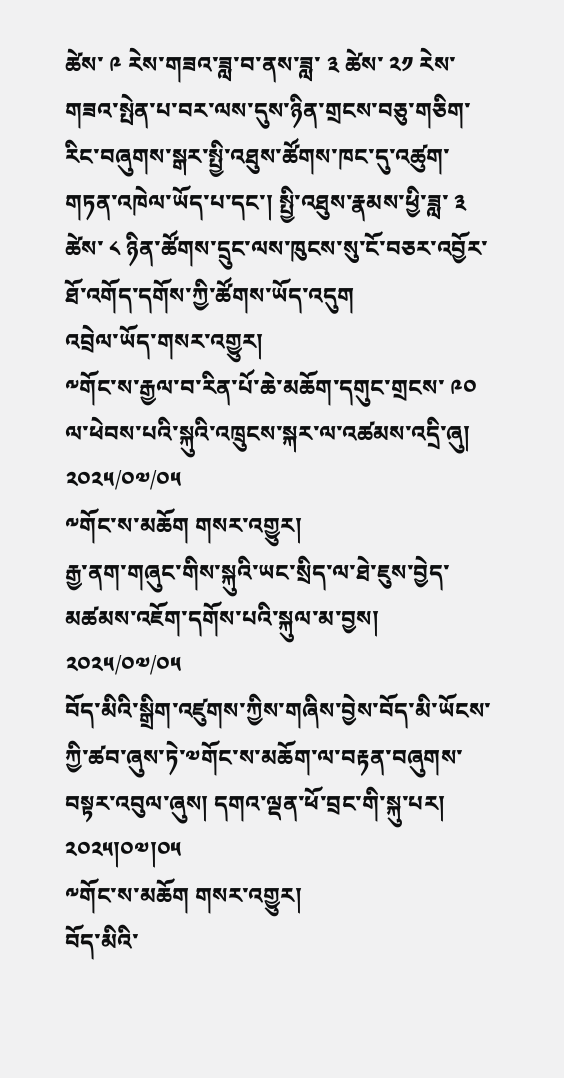ཚེས་ ༩ རེས་གཟའ་ཟླ་བ་ནས་ཟླ་ ༣ ཚེས་ ༢༡ རེས་གཟའ་སྤེན་པ་བར་ལས་དུས་ཉིན་གྲངས་བཅུ་གཅིག་རིང་བཞུགས་སྒར་སྤྱི་འཐུས་ཚོགས་ཁང་དུ་འཚུག་གཏན་འཁེལ་ཡོད་པ་དང་། སྤྱི་འཐུས་རྣམས་ཕྱི་ཟླ་ ༣ ཚེས་ ༨ ཉིན་ཚོགས་དྲུང་ལས་ཁུངས་སུ་ངོ་བཅར་འབྱོར་ཐོ་འགོད་དགོས་ཀྱི་ཚོགས་ཡོད་འདུག
འབྲེལ་ཡོད་གསར་འགྱུར།
༸གོང་ས་རྒྱལ་བ་རིན་པོ་ཆེ་མཆོག་དགུང་གྲངས་ ༩༠ ལ་ཕེབས་པའི་སྐུའི་འཁྲུངས་སྐར་ལ་འཚམས་འདྲི་ཞུ།
༢༠༢༥/༠༧/༠༥
༸གོང་ས་མཆོག གསར་འགྱུར།
རྒྱ་ནག་གཞུང་གིས་སྐུའི་ཡང་སྲིད་ལ་ཐེ་ཇུས་བྱེད་མཚམས་འཇོག་དགོས་པའི་སྐུལ་མ་བྱས།
༢༠༢༥/༠༧/༠༥
བོད་མིའི་སྒྲིག་འཛུགས་ཀྱིས་གཞིས་བྱེས་བོད་མི་ཡོངས་ཀྱི་ཚབ་ཞུས་ཏེ་༧གོང་ས་མཆོག་ལ་བརྟན་བཞུགས་བསྟར་འབུལ་ཞུས། དགའ་ལྡན་ཕོ་བྲང་གི་སྐུ་པར། ༢༠༢༥།༠༧།༠༥
༸གོང་ས་མཆོག གསར་འགྱུར།
བོད་མིའི་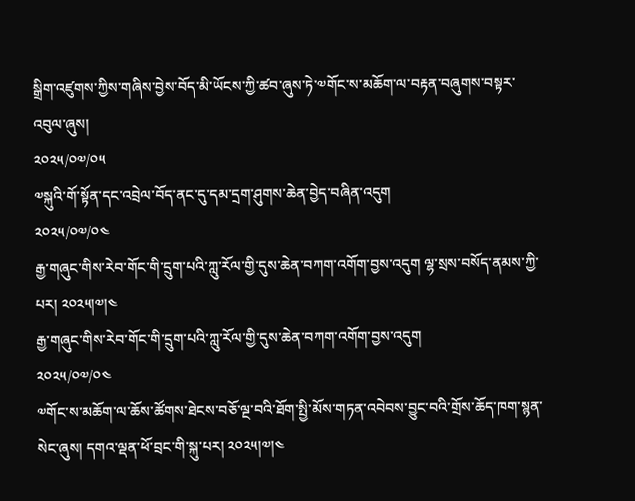སྒྲིག་འཛུགས་ཀྱིས་གཞིས་བྱེས་བོད་མི་ཡོངས་ཀྱི་ཚབ་ཞུས་ཏེ་༧གོང་ས་མཆོག་ལ་བརྟན་བཞུགས་བསྟར་འབུལ་ཞུས།
༢༠༢༥/༠༧/༠༥
༧སྐུའི་གོ་སྟོན་དང་འབྲེལ་བོད་ནང་དུ་དམ་དྲག་ཤུགས་ཆེན་བྱེད་བཞིན་འདུག
༢༠༢༥/༠༧/༠༤
རྒྱ་གཞུང་གིས་རེབ་གོང་གི་དྲུག་པའི་ཀླུ་རོལ་གྱི་དུས་ཆེན་བཀག་འགོག་བྱས་འདུག ལྷ་སྲས་བསོད་ནམས་ཀྱི་པར། ༢༠༢༥།༧།༤
རྒྱ་གཞུང་གིས་རེབ་གོང་གི་དྲུག་པའི་ཀླུ་རོལ་གྱི་དུས་ཆེན་བཀག་འགོག་བྱས་འདུག
༢༠༢༥/༠༧/༠༤
༧གོང་ས་མཆོག་ལ་ཆོས་ཚོགས་ཐེངས་བཅོ་ལྔ་བའི་ཐོག་སྤྱི་མོས་གཏན་འབེབས་བྱུང་བའི་གྲོས་ཆོད་ཁག་སྙན་སེང་ཞུས། དགའ་ལྡན་ཕོ་བྲང་གི་སྐུ་པར། ༢༠༢༥།༧།༤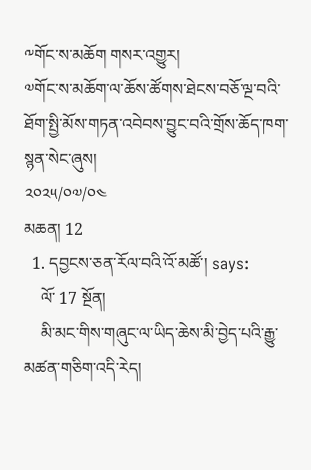༸གོང་ས་མཆོག གསར་འགྱུར།
༧གོང་ས་མཆོག་ལ་ཆོས་ཚོགས་ཐེངས་བཅོ་ལྔ་བའི་ཐོག་སྤྱི་མོས་གཏན་འབེབས་བྱུང་བའི་གྲོས་ཆོད་ཁག་སྙན་སེང་ཞུས།
༢༠༢༥/༠༧/༠༤
མཆན། 12
  1. དབྱངས་ཅན་རོལ་བའི་འོ་མཚོ་། says:
    ལོ་ 17 སྔོན།
    མི་མང་གིས་གཞུང་ལ་ཡིད་ཆེས་མི་བྱེད་པའི་རྒྱུ་མཚན་གཅིག་འདི་རེད།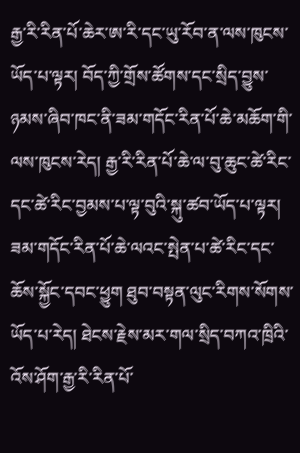རྒྱ་རི་རིན་པོ་ཆེར་ཨ་རི་དང་ཡུ་རོབ་ན་ལས་ཁུངས་ཡོད་པ་ལྟར། བོད་ཀྱི་གྲོས་ཚོགས་དང་སྲིད་བྱུས་ཉམས་ཞིབ་ཁང་ནི་ཟམ་གདོང་རིན་པོ་ཆེ་མཆོག་གི་ལས་ཁུངས་རེད། རྒྱ་རི་རིན་པོ་ཆེ་ལ་བུ་ཆུང་ཚེ་རིང་དང་ཚེ་རིང་བྱམས་པ་ལྟ་བུའི་སྐུ་ཚབ་ཡོད་པ་ལྟར། ཟམ་གདོང་རིན་པོ་ཆེ་ལའང་སྤེན་པ་ཚེ་རིང་དང་ཆོས་སྐྱོང་དབང་ཕྱུག ཐུབ་བསྟན་ལུང་རིགས་སོགས་ཡོད་པ་རེད། ཐེངས་རྗེས་མར་གལ་སྲིད་བཀའ་ཁྲིའི་འོས་ཤོག་རྒྱ་རི་རིན་པོ་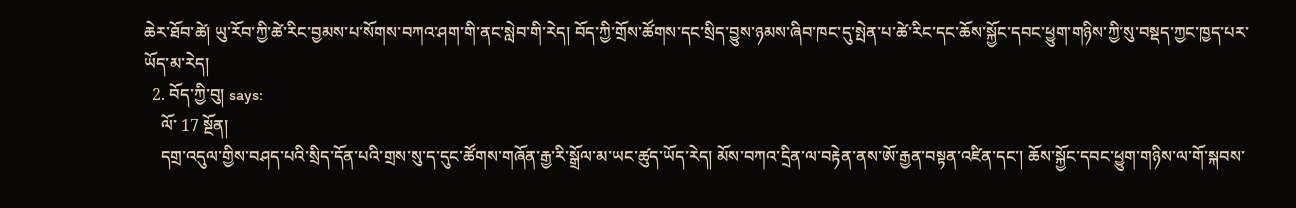ཆེར་ཐོབ་ཚེ། ཡུ་རོབ་ཀྱི་ཚེ་རིང་བྱམས་པ་སོགས་བཀའ་ཤག་གི་ནང་སླེབ་གི་རེད། བོད་ཀྱི་གྲོས་ཚོགས་དང་སྲིད་བྱུས་ཉམས་ཞིབ་ཁང་དུ་སྤེན་པ་ཚེ་རིང་དང་ཆོས་སྐྱོང་དབང་ཕྱུག་གཉིས་ཀྱི་སུ་བསྡད་ཀྱང་ཁྱད་པར་ཡོད་མ་རེད།
  2. བོད་ཀྱི་བུ། says:
    ལོ་ 17 སྔོན།
    དགྲ་འདུལ་གྱིས་བཤད་པའི་སྲིད་དོན་པའི་གྲས་སུ་ད་དུང་ཚོགས་གཞོན་རྒྱ་རི་སྒྲོལ་མ་ཡང་ཚུད་ཡོད་རེད། མོས་བཀའ་དྲིན་ལ་བརྟེན་ནས་ཨོ་རྒྱན་བསྟན་འཛིན་དང་། ཆོས་སྐྱོང་དབང་ཕྱུག་གཉིས་ལ་གོ་སྐབས་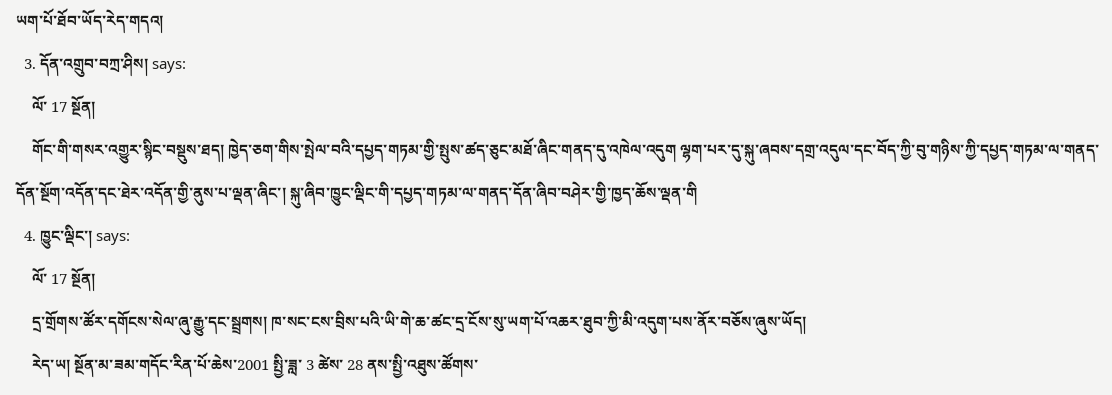ཡག་པོ་ཐོབ་ཡོད་རེད་གདའ།
  3. དོན་འགྲུབ་བཀྲ་ཤིས། says:
    ལོ་ 17 སྔོན།
    གོང་གི་གསར་འགྱུར་སྙིང་བསྡུས་ཐད། ཁྱེད་ཅག་གིས་སྤེལ་བའི་དཔྱད་གཏམ་གྱི་སྤུས་ཚད་ཅུང་མཐོ་ཞིང་གནད་དུ་འཁེལ་འདུག ལྷག་པར་དུ་སྐུ་ཞབས་དགྲ་འདུལ་དང་བོད་ཀྱི་བུ་གཉིས་ཀྱི་དཔྱད་གཏམ་ལ་གནད་དོན་སྔོག་འདོན་དང་ཐེར་འདོན་གྱི་ནུས་པ་ལྡན་ཞིང་། སྐུ་ཞིབ་ཁྱུང་ལྡིང་གི་དཔྱད་གཏམ་ལ་གནད་དོན་ཞིབ་བཤེར་གྱི་ཁྱད་ཆོས་ལྡན་གི
  4. ཁྱུང་ལྡིང་། says:
    ལོ་ 17 སྔོན།
    དྲ་གྲོགས་ཚོར་དགོངས་སེལ་ཞུ་རྒྱུ་དང་སྦྲགས། ཁ་སང་ངས་བྲིས་པའི་ཡི་གེ་ཆ་ཚང་དྲ་ངོས་སུ་ཡག་པོ་འཆར་ཐུབ་ཀྱི་མི་འདུག་པས་ནོར་བཅོས་ཞུས་ཡོད།
    རེད་ཡ། སྔོན་མ་ཟམ་གདོང་རིན་པོ་ཆེས་2001 སྤྱི་ཟླ་ 3 ཚེས་ 28 ནས་སྤྱི་འཐུས་ཚོགས་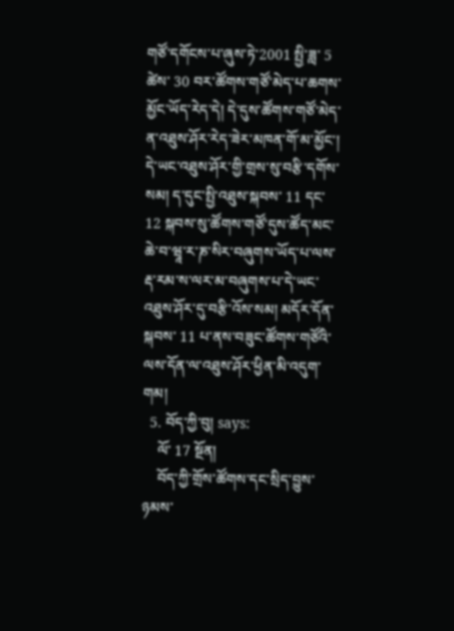གཙོ་དགོངས་པ་ཞུས་ཏེ་2001 སྤྱི་ཟླ་ 5 ཚེས་ 30 བར་ཚོགས་གཙོ་མེད་པ་ཆགས་མྱོང་ཡོད་རེད་དེ། དེ་དུས་ཚོགས་གཙོ་མེད་ན་འཐུས་ཤོར་རེད་ཟེར་མཁན་གོ་མ་མྱོང་། དེ་ཡང་འཐུས་ཤོར་གྱི་གྲས་སུ་བརྩི་དགོས་སམ། ད་དུང་སྤྱི་འཐུས་སྐབས་ 11 དང་ 12 སྐབས་སུ་ཚོགས་གཙོ་དུས་ཚོད་མང་ཆེ་བ་ཝཱ་ར་ཎ་སིར་བཞུགས་ཡོད་པ་ལས་རྡ་རམ་ས་ལར་མ་བཞུགས་པ་དེ་ཡང་འཐུས་ཤོར་དུ་བརྩི་འོས་སམ། མདོར་དོན་སྐབས་ 11 པ་ནས་བཟུང་ཚོགས་གཙོའི་ལས་དོན་ལ་འཐུས་ཤོར་ཕྱིན་མི་འདུག་གམ།
  5. བོད་ཀྱི་བུ། says:
    ལོ་ 17 སྔོན།
    བོད་ཀྱི་གྲོས་ཚོགས་དང་སྲིད་བྱུས་ཉམས་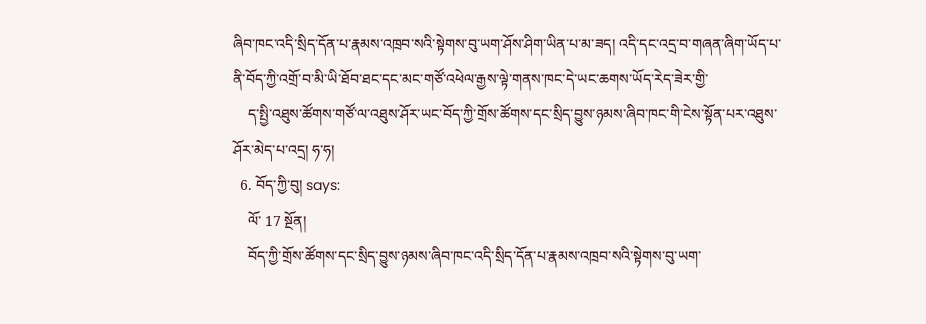ཞིབ་ཁང་འདི་སྲིད་དོན་པ་རྣམས་འཁྲབ་སའི་སྟེགས་བུ་ཡག་ཤོས་ཤིག་ཡིན་པ་མ་ཟད། འདི་དང་འདྲ་བ་གཞན་ཞིག་ཡོད་པ་ནི་བོད་ཀྱི་འགྲོ་བ་མི་ཡི་ཐོབ་ཐང་དང་མང་གཙོ་འཕེལ་རྒྱས་ལྟེ་གནས་ཁང་དེ་ཡང་ཆགས་ཡོད་རེད་ཟེར་གྱི་
    ད་སྤྱི་འཐུས་ཚོགས་གཙོ་ལ་འཐུས་ཤོར་ཡང་བོད་ཀྱི་གྲོས་ཚོགས་དང་སྲིད་བྱུས་ཉམས་ཞིབ་ཁང་གི་ངེས་སྟོན་པར་འཐུས་ཤོར་མེད་པ་འདྲ། ཧ་ཧ།
  6. བོད་ཀྱི་བུ། says:
    ལོ་ 17 སྔོན།
    བོད་ཀྱི་གྲོས་ཚོགས་དང་སྲིད་བྱུས་ཉམས་ཞིབ་ཁང་འདི་སྲིད་དོན་པ་རྣམས་འཁྲབ་སའི་སྟེགས་བུ་ཡག་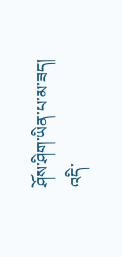ཤོས་ཤིག་ཡིན་པ་མ་ཟད། འདི་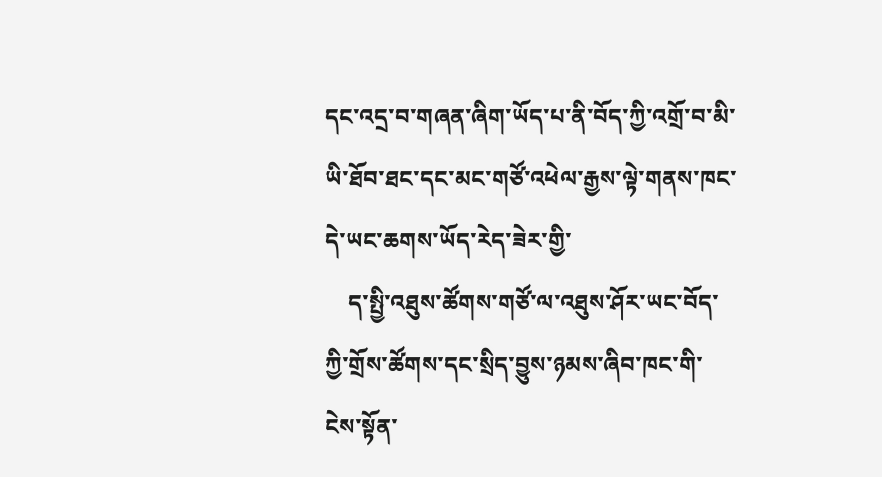དང་འདྲ་བ་གཞན་ཞིག་ཡོད་པ་ནི་བོད་ཀྱི་འགྲོ་བ་མི་ཡི་ཐོབ་ཐང་དང་མང་གཙོ་འཕེལ་རྒྱས་ལྟེ་གནས་ཁང་དེ་ཡང་ཆགས་ཡོད་རེད་ཟེར་གྱི་
    ད་སྤྱི་འཐུས་ཚོགས་གཙོ་ལ་འཐུས་ཤོར་ཡང་བོད་ཀྱི་གྲོས་ཚོགས་དང་སྲིད་བྱུས་ཉམས་ཞིབ་ཁང་གི་ངེས་སྟོན་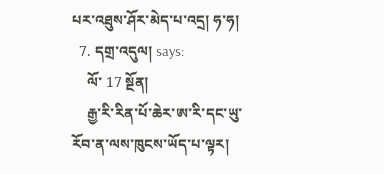པར་འཐུས་ཤོར་མེད་པ་འདྲ། ཧ་ཧ།
  7. དགྲ་འདུལ། says:
    ལོ་ 17 སྔོན།
    རྒྱ་རི་རིན་པོ་ཆེར་ཨ་རི་དང་ཡུ་རོབ་ན་ལས་ཁུངས་ཡོད་པ་ལྟར།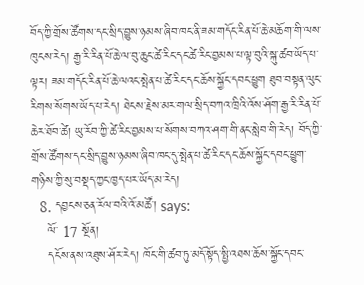བོད་ཀྱི་གྲོས་ཚོགས་དང་སྲིད་བྱུས་ཉམས་ཞིབ་ཁང་ནི་ཟམ་གདོང་རིན་པོ་ཆེ་མཆོག་གི་ལས་ཁུངས་རེད། རྒྱ་རི་རིན་པོ་ཆེ་ལ་བུ་ཆུང་ཚེ་རིང་དང་ཚེ་རིང་བྱམས་པ་ལྟ་བུའི་སྐུ་ཚབ་ཡོད་པ་ལྟར། ཟམ་གདོང་རིན་པོ་ཆེ་ལའང་སྤེན་པ་ཚེ་རིང་དང་ཆོས་སྐྱོང་དབང་ཕྱུག ཐུབ་བསྟན་ལུང་རིགས་སོགས་ཡོད་པ་རེད། ཐེངས་རྗེས་མར་གལ་སྲིད་བཀའ་ཁྲིའི་འོས་ཤོག་རྒྱ་རི་རིན་པོ་ཆེར་ཐོབ་ཚེ། ཡུ་རོབ་ཀྱི་ཚེ་རིང་བྱམས་པ་སོགས་བཀའ་ཤག་གི་ནང་སླེབ་གི་རེད། བོད་ཀྱི་གྲོས་ཚོགས་དང་སྲིད་བྱུས་ཉམས་ཞིབ་ཁང་དུ་སྤེན་པ་ཚེ་རིང་དང་ཆོས་སྐྱོང་དབང་ཕྱུག་གཉིས་ཀྱི་སུ་བསྡད་ཀྱང་ཁྱད་པར་ཡོད་མ་རེད།
  8. དབྱངས་ཅན་རོལ་བའི་འོ་མཚོ་། says:
    ལོ་ 17 སྔོན།
    དངོས་ནས་འཐུས་ཤོར་རེད། ཁོང་གི་ཚབ་ཏུ་མདོ་སྟོད་སྤྱི་འཐས་ཆོས་སྐྱོང་དབང་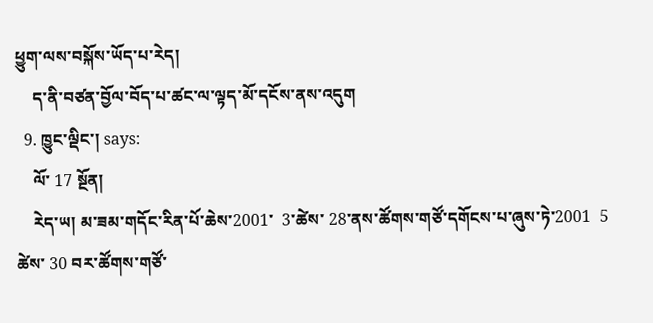ཕྱུག་ལས་བསྐོས་ཡོད་པ་རེད།
    ད་ནི་བཙན་བྱོལ་བོད་པ་ཚང་ལ་ལྟད་མོ་དངོས་ནས་འདུག
  9. ཁྱུང་ལྡིང་། says:
    ལོ་ 17 སྔོན།
    རེད་ཡ། མ་ཟམ་གདོང་རིན་པོ་ཆེས་2001་  3་ཚེས་ 28་ནས་ཚོགས་གཙོ་དགོངས་པ་ཞུས་ཏེ་2001  5 ཚེས་ 30 བར་ཚོགས་གཙོ་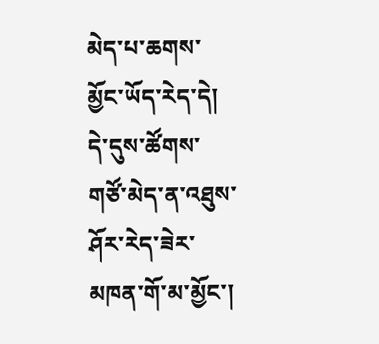མེད་པ་ཆགས་མྱོང་ཡོད་རེད་དེ། དེ་དུས་ཚོགས་གཙོ་མེད་ན་འཐུས་ཤོར་རེད་ཟེར་མཁན་གོ་མ་མྱོང་།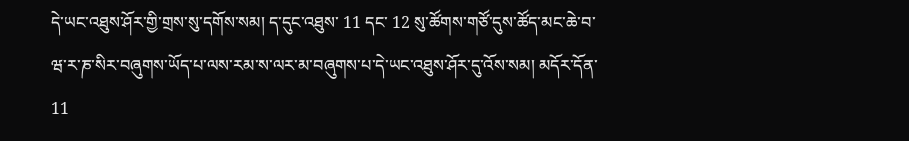དེ་ཡང་འཐུས་ཤོར་གྱི་གྲས་སུ་དགོས་སམ། ད་དུང་འཐུས་ 11 དང་ 12 སུ་ཚོགས་གཙོ་དུས་ཚོད་མང་ཆེ་བ་ཝ་ར་ཎ་སིར་བཞུགས་ཡོད་པ་ལས་རམ་ས་ལར་མ་བཞུགས་པ་དེ་ཡང་འཐུས་ཤོར་དུ་འོས་སམ། མདོར་དོན་ 11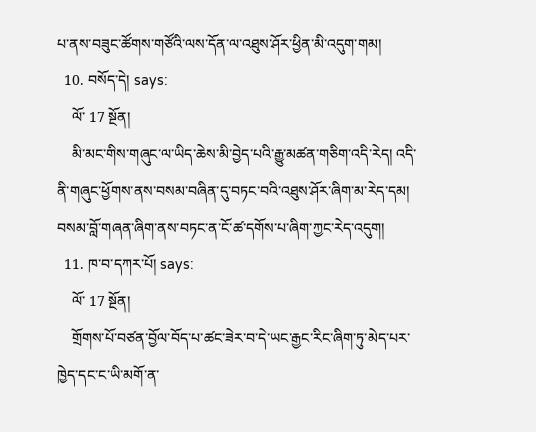པ་ནས་བཟུང་ཚོགས་གཙོའི་ལས་དོན་ལ་འཐུས་ཤོར་ཕྱིན་མི་འདུག་གམ།
  10. བསོད་དེ། says:
    ལོ་ 17 སྔོན།
    མི་མང་གིས་གཞུང་ལ་ཡིད་ཆེས་མི་བྱེད་པའི་རྒྱུ་མཚན་གཅིག་འདི་རེད། འདི་ནི་གཞུང་ཕྱོགས་ནས་བསམ་བཞིན་དུ་བཏང་བའི་འཐུས་ཤོར་ཞིག་མ་རེད་དམ། བསམ་བློ་གཞན་ཞིག་ནས་བཏང་ན་ངོ་ཚ་དགོས་པ་ཞིག་ཀྱང་རེད་འདུག།
  11. ཁ་བ་དཀར་པོ། says:
    ལོ་ 17 སྔོན།
    གྲོགས་པོ་བཙན་བྱོལ་བོད་པ་ཚང་ཟེར་བ་དེ་ཡང་རྒྱང་རིང་ཞིག་ཏུ་མེད་པར་ཁྱེད་དང་ང་ཡི་མགོ་ན་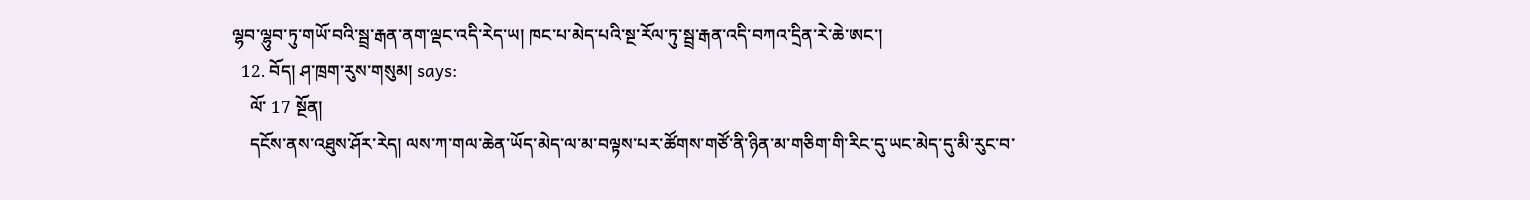ལྷབ་ལྷུབ་ཏུ་གཡོ་བའི་སྦྲ་རྒན་ནག་ལྡང་འདི་རེད་ཡ། ཁང་པ་མེད་པའི་སྔ་རོལ་ཏུ་སྦྲ་རྒན་འདི་བཀའ་དྲིན་རེ་ཆེ་ཨང་།
  12. བོད། ཤ་ཁྲག་རུས་གསུམ། says:
    ལོ་ 17 སྔོན།
    དངོས་ནས་འཐུས་ཤོར་རེད། ལས་ཀ་གལ་ཆེན་ཡོད་མེད་ལ་མ་བལྟས་པར་ཚོགས་གཙོ་ནི་ཉིན་མ་གཅིག་གི་རིང་དུ་ཡང་མེད་དུ་མི་རུང་བ་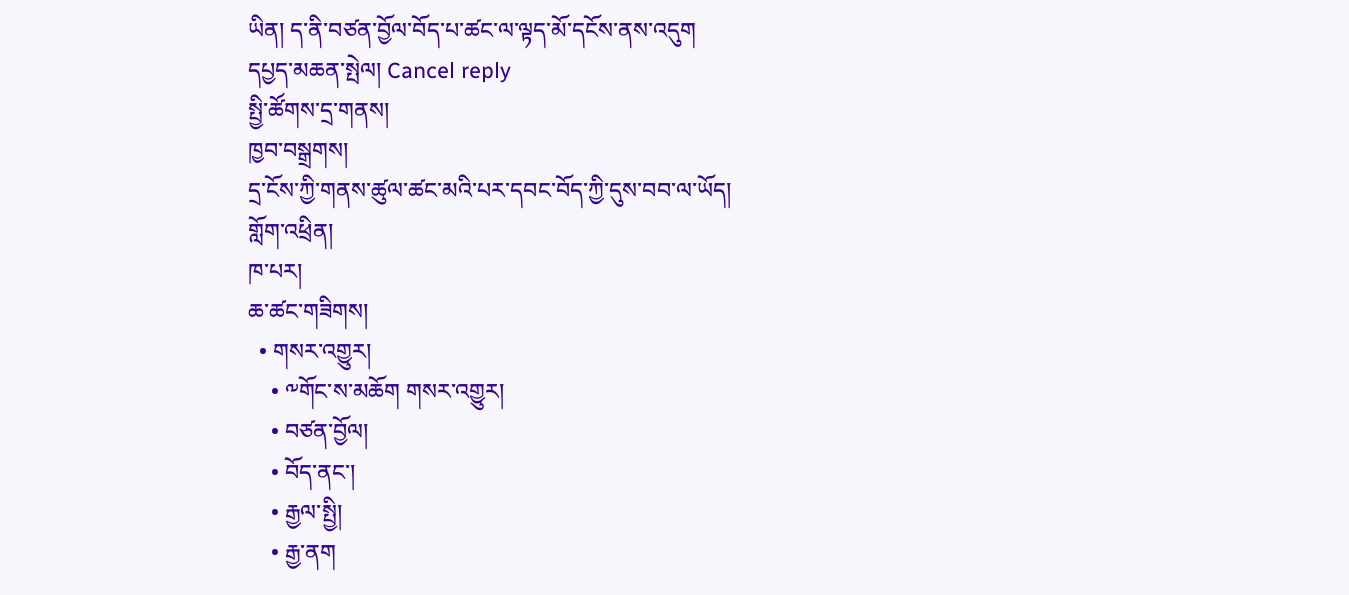ཡིན། ད་ནི་བཙན་བྱོལ་བོད་པ་ཚང་ལ་ལྟད་མོ་དངོས་ནས་འདུག
དཔྱད་མཆན་སྤེལ། Cancel reply
སྤྱི་ཚོགས་དྲ་གནས།
ཁྱབ་བསྒྲགས།
དྲ་ངོས་ཀྱི་གནས་ཚུལ་ཚང་མའི་པར་དབང་བོད་ཀྱི་དུས་བབ་ལ་ཡོད།
གློག་འཕྲིན།
ཁ་པར།
ཆ་ཚང་གཟིགས།
  • གསར་འགྱུར།
    • ༸གོང་ས་མཆོག གསར་འགྱུར།
    • བཙན་བྱོལ།
    • བོད་ནང་།
    • རྒྱལ་སྤྱི།
    • རྒྱ་ནག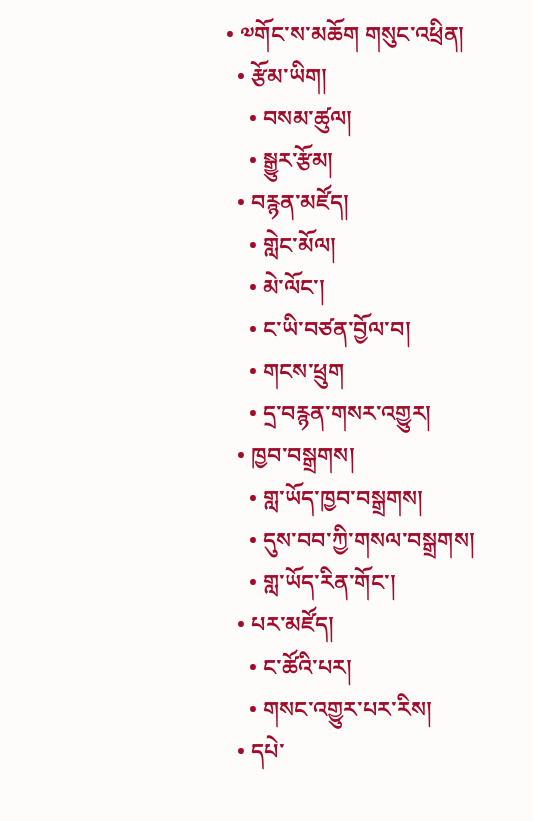• ༧གོང་ས་མཆོག གསུང་འཕྲིན།
  • རྩོམ་ཡིག།
    • བསམ་ཚུལ།
    • སྒྱུར་རྩོམ།
  • བརྙན་མཛོད།
    • གླེང་མོལ།
    • མེ་ལོང་།
    • ང་ཡི་བཙན་བྱོལ་བ།
    • གངས་ཕྲུག
    • དྲ་བརྙན་གསར་འགྱུར།
  • ཁྱབ་བསྒྲགས།
    • གླ་ཡོད་ཁྱབ་བསྒྲགས།
    • དུས་བབ་ཀྱི་གསལ་བསྒྲགས།
    • གླ་ཡོད་རིན་གོང་།
  • པར་མཛོད།
    • ང་ཚོའི་པར།
    • གསང་འགྱུར་པར་རིས།
  • དཔེ་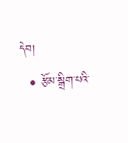དེབ།
  • རྩོམ་སྒྲིག་པའི་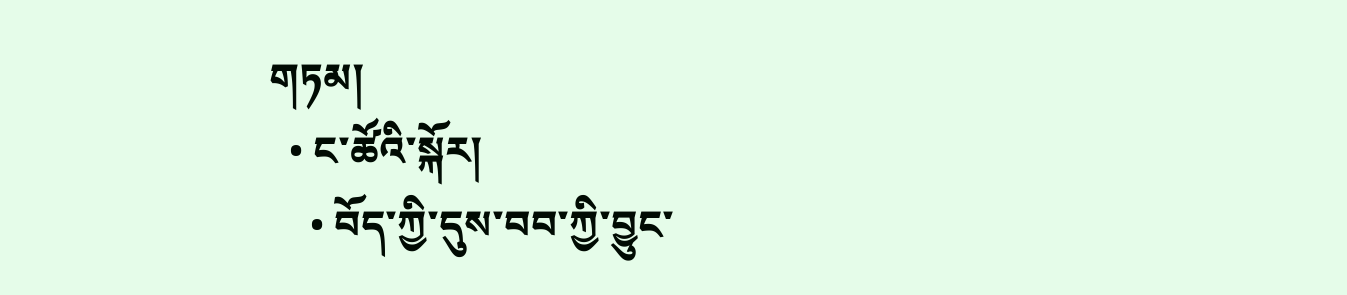གཏམ།
  • ང་ཚོའི་སྐོར།
    • བོད་ཀྱི་དུས་བབ་ཀྱི་བྱུང་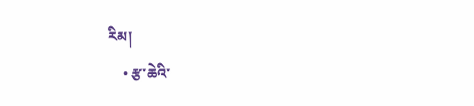རིམ།
    • རྩ་ཆེའི་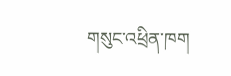གསུང་འཕྲིན་ཁག